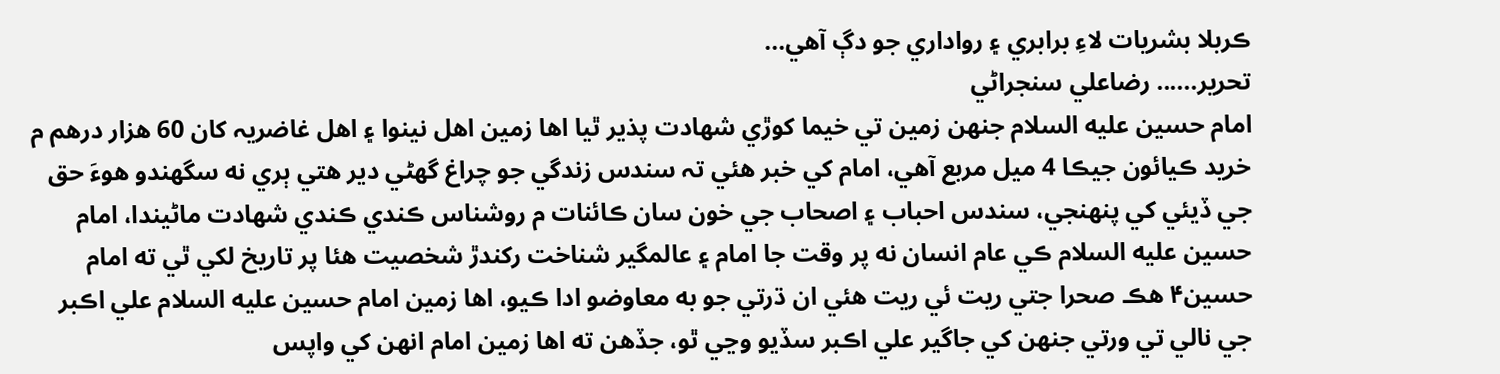ڪربلا بشريات لاءِ برابري ۽ رواداري جو دڳ آھي...
تحرير...... رضاعلي سنجراڻي
امام حسين عليه السلام جنھن زمين تي خيما کوڙي شھادت پذير ٿيا اھا زمين اھل نينوا ۽ اھل غاضريہ کان 60 ھزار درھم م خريد ڪيائون جيڪا 4 ميل مربع آھي، امام کي خبر ھئي تہ سندس زندگي جو چراغ گھڻي دير ھتي ٻري نه سگھندو ھوءَ حق جي ڏيئي کي پنھنجي، سندس احباب ۽ اصحاب جي خون سان ڪائنات م روشناس ڪندي ڪندي شھادت ماڻيندا، امام حسين عليه السلام ڪي عام انسان نه پر وقت جا امام ۽ عالمگير شناخت رکندڙ شخصيت ھئا پر تاريخ لکي ٿي ته امام حسين۴ ھڪ صحرا جتي ريت ئي ريت ھئي ان ڌرتي جو به معاوضو ادا ڪيو، اھا زمين امام حسين عليه السلام علي اڪبر جي نالي تي ورتي جنھن کي جاگير علي اڪبر سڏيو وڃي ٿو، جڏھن ته اھا زمين امام انھن کي واپس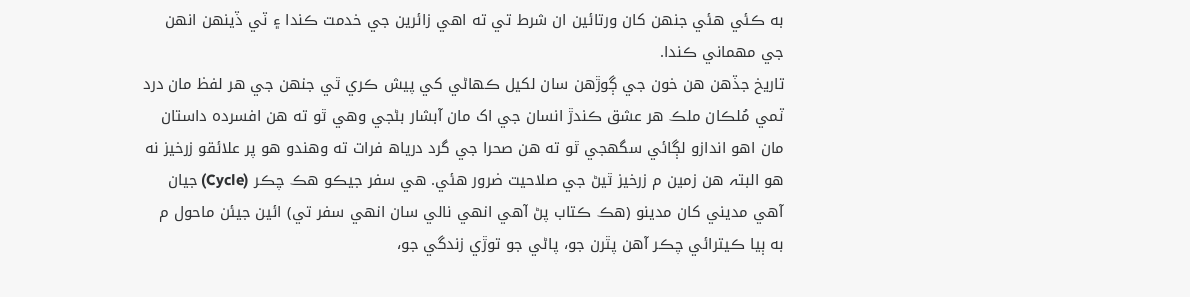به ڪئي ھئي جنھن کان ورتائين ان شرط تي ته اھي زائرين جي خدمت ڪندا ۽ ٽي ڏينهن انھن جي مھماني ڪندا.
تاريخ جڏھن ھن خون جي ڳوڙھن سان لکيل ڪھاڻي کي پيش ڪري ٿي جنھن جي ھر لفظ مان درد ٽمي مُلڪان ملڪ ھر عشق ڪندڙ انسان جي اک مان آبشار بڻجي وھي ٿو ته ھن افسرده داستان مان اھو اندازو لڳائي سگھجي ٿو ته ھن صحرا جي گرد درياھ فرات ته وھندو ھو پر علائقو زرخيز نه ھو البتہ ھن زمين م زرخيز ٿيڻ جي صلاحيت ضرور ھئي. ھي سفر جيڪو ھڪ چڪر (Cycle) جيان آھي مديني کان مدينو (ھڪ ڪتاب پڻ آھي انھي نالي سان انھي سفر تي) ائين جيئن ماحول م به ٻيا ڪيترائي چڪر آھن پٿرن جو، پاڻي جو توڙي زندگي جو،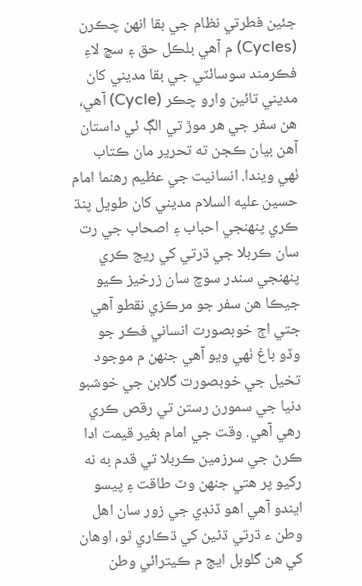جئين فطرتي نظام جي بقا انھن چڪرن (Cycles) م آھي بلڪل حق ۽ سچ لاءِ فڪرمند سوسائٽي جي بقا مديني کان مديني تائين وارو چڪر (Cycle) آھي، ھن سفر جي ھر موڙ تي الڳ ئي داستان آھن بيان ڪجن ته تحرير مان ڪتاب ٺھي ويندا. انسانيت جي عظيم رھنما امام حسين عليه السلام مديني کان طويل پنڌ ڪري پنھنجي احباب ۽ اصحاب جي رت سان ڪربلا جي ڌرتي کي ريج ڪري پنھنجي سندر سوچ سان زرخيز ڪيو جيڪا ھن سفر جو مرڪزي نقطو آھي جتي اڄ خوبصورت انساني فڪر جو وڏو باغ ٺھي ويو آھي جنھن م موجود تخيل جي خوبصورت گلابن جي خوشبو دنيا جي سمورن رستن تي رقص ڪري رھي آھي. وقت جي امام بغير قيمت ادا ڪرڻ جي سرزمين ڪربلا تي قدم به نه رکيو پر ھتي جنھن وٽ طاقت ۽ پيسو ايندو آھي اھو ڏنڊي جي زور سان اھل وطن ء ڌرتي ڌڻين کي ڌڪاري ٿو، اوھان کي ھن گلوبل ايج م ڪيترائي وطن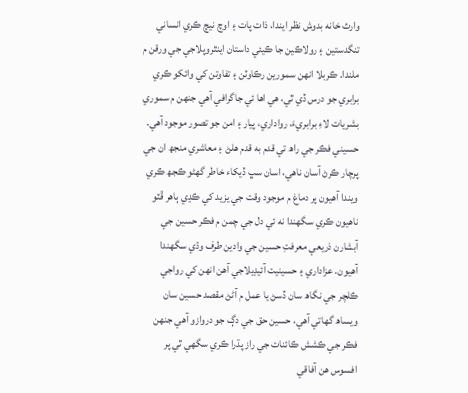وارث خانه بدوش نظر ايندا، ذات پات ۽ اوچ نيچ ڪري انساني تنگدستين ۽ رولاڪين جا ڪيئي داستان اينٿروپلاجي جي ورقن م ملندا. ڪربلا انھن سمورين رڪاوٽن ۽ تفاوتن کي وائکو ڪري برابري جو درس ڏي ٿي، ھي اھا ئي جاگرافي آھي جنھن م سموري بشريات لاءِ برابريءَ، رواداري، پيار ۽ امن جو تصور موجود آهي. حسيني فڪر جي راھ تي قدم به قدم ھلڻ ۽ معاشري منجھ ان جي پرچار ڪرڻ آسان ناھي، اسان سڀ ڏيکاء خاطر گھڻو ڪجھ ڪري ويندا آھيون پر دماغ م موجود وقت جي يزيد کي ڪڍي ٻاھر ڦٽو ناھيون ڪري سگهندا نه ئي دل جي چمن م فڪر حسين جي آبشارن ذريعي معرفتِ حسين جي وادين طرف وڌي سگھندا آھيون. عزاداري ۽ حسينيت آئيڊيلاجي آھن انھن کي رواجي ڪلچر جي نگاھ سان ڏسڻ يا عمل م آڻڻ مقصد حسين سان ويساھ گهاتي آھي، حسين حق جي دڳ جو دروازو آھي جنھن فڪر جي ڪشش ڪائنات جي راز پڌرا ڪري سگھي ٿي پر افسوس ھن آفاقي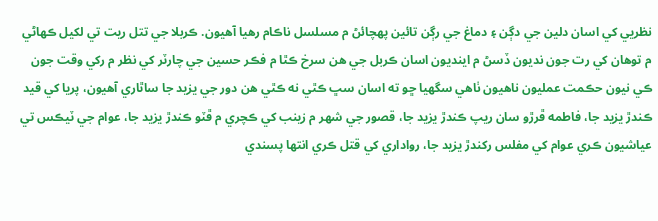نظريي کي اسان دلين جي دڳن ۽ دماغ جي رڳن تائين پھچائڻ م مسلسل ناڪام رھيا آھيون. ڪربلا جي تتل ريت تي لکيل ڪھاڻي م توھان کي رت جون نديون ڏسڻ م اينديون اسان ڪربل جي ھن سرخ ڪٿا م فڪر حسين جي چارٽر کي نظر م رکي وقت جون ڪي نيون حڪمت عمليون ناھيون ٺاھي سگھيا ڇو ته اسان سڀ ڪٿي نه ڪٿي ھن دور جي يزيد جا ساٿاري آھيون، پريا کي قيد ڪندڙ يزيد جا، فاطمه ڦرڙو سان ريپ ڪندڙ يزيد جا، قصور جي شھر م زينب کي ڪچري م ڦٽو ڪندڙ يزيد جا، عوام جي ٽيڪس تي عياشيون ڪري عوام کي مفلس رکندڙ يزيد جا، رواداري کي قتل ڪري انتھا پسندي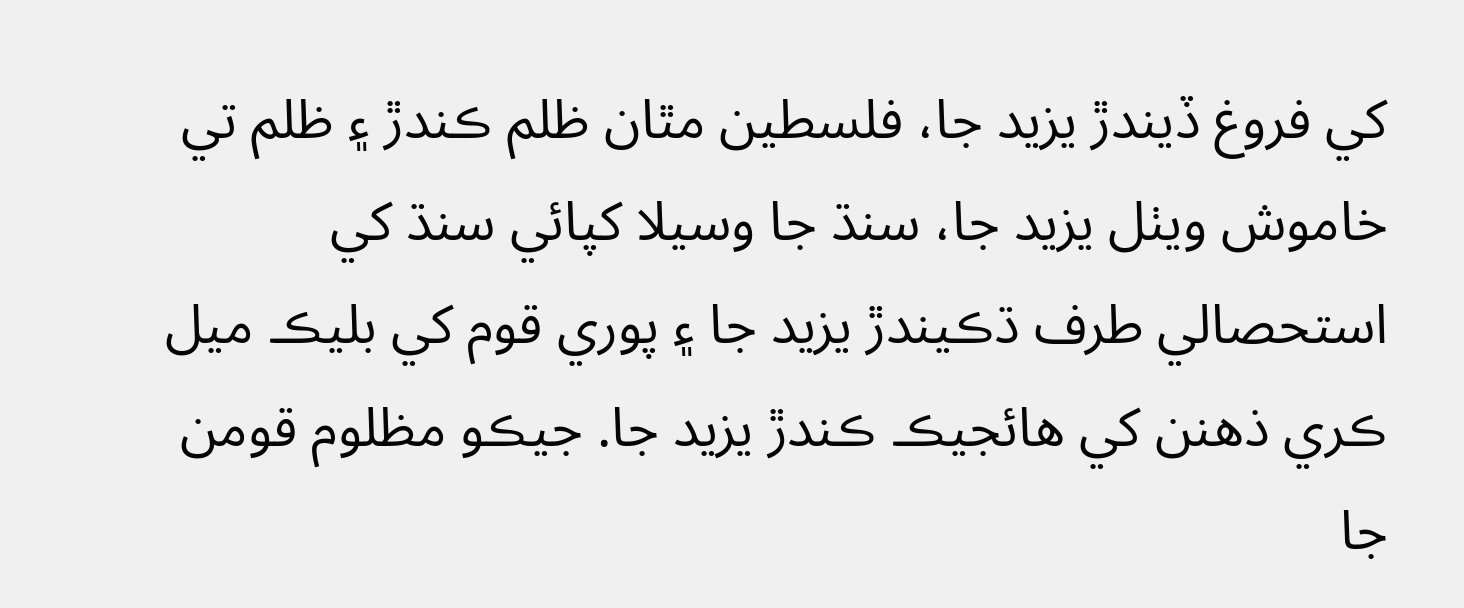کي فروغ ڏيندڙ يزيد جا، فلسطين مٿان ظلم ڪندڙ ۽ ظلم تي خاموش ويٺل يزيد جا، سنڌ جا وسيلا کپائي سنڌ کي استحصالي طرف ڌڪيندڙ يزيد جا ۽ پوري قوم کي بليڪ ميل ڪري ذھنن کي ھائجيڪ ڪندڙ يزيد جا. جيڪو مظلوم قومن جا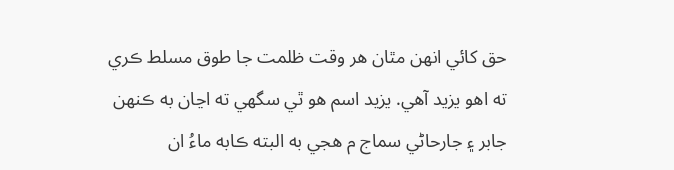حق کائي انھن مٿان ھر وقت ظلمت جا طوق مسلط ڪري ته اھو يزيد آھي. يزيد اسم ھو ٿي سگهي ته اڃان به ڪنھن جابر ۽ جارحاڻي سماج م ھجي به البته ڪابه ماءُ ان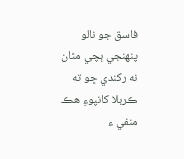فاسق جو نالو پنھنجي ٻچي مٿان نه رکندي ڇو ته ڪربلا کانپوءِ ھڪ منفي ء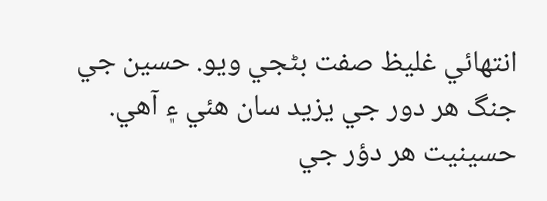انتھائي غليظ صفت بڻجي ويو. حسين جي جنگ ھر دور جي يزيد سان ھئي ۽ آھي. حسينيت ھر دؤر جي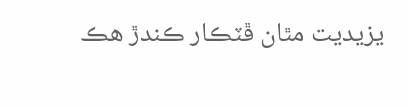يزيديت مٿان ڦٽڪار ڪندڙ ھڪ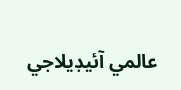عالمي آئيڊيلاجي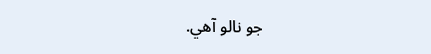جو نالو آهي.